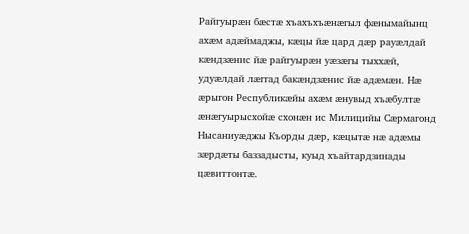Райгуырæн бæстæ хъахъхъæнæгыл фæнымайынц ахæм адæймаджы, кæцы йæ цард дæр рауæлдай кæндзæнис йæ райгуырæн уæзæгы тыххæй, удуæлдай лæггад бакæндзæнис йæ адæмæн. Нæ æрыгон Республикæйы ахæм æнувыд хъæбултæ æнæгуырысхойæ схонæн ис Милицийы Сæрмагонд Нысаниуæджы Къорды дæр, кæцытæ нæ адæмы зæрдæты баззадысты, куыд хъайтардзинады цæвиттонтæ.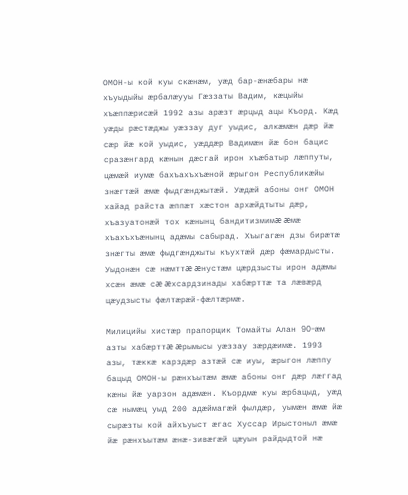ОМОН-ы кой куы скæнæм, уæд бар-æнæбары нæ хъуыдыйы æрбалæууы Гæззаты Вадим, кæцыйы хъæппæрисæй 1992 азы арæзт æрцыд ацы Къорд. Кæд   уæды рæстæджы уæззау дуг уыдис, алкæмæн дæр йæ сæр йæ кой уыдис, уæддæр Вадимæн йæ бон бацис сразæнгард кæнын дæсгай ирон хъæбатыр лæппуты, цæмæй иумæ бахъахъхъæной æрыгон Республикæйы знæгтæй æмæ фыдгæнджытæй. Уæдæй абоны онг ОМОН хайад райста æппæт хæстон архæйдтыты дæр, хъазуатонæй тох кæнынц бандитизмимæ æмæ хъахъхъæнынц адæмы сабырад. Хъыгагæн дзы бирæтæ знæгты æмæ фыдгæнджыты къухтæй дæр фæмардысты. Уыдонæн сæ нæмттæ æнустæм цæрдзысты ирон адæмы хсæн æмæ сæ æхсардзинады хабæрттæ та лæвæрд цæудзысты фæлтæрæй-фæлтæрмæ.

Милицийы хистæр прапорщик Томайты Алан 90-æм азты хабæрттæ æрымысы уæззау зæрдæимæ. 1993 азы, тæккæ карздæр азтæй сæ иуы, æрыгон лæппу бацыд ОМОН-ы рæнхъытæм æмæ абоны онг дæр лæггад кæны йæ уарзон адæмæн. Къордмæ куы æрбацыд, уæд сæ нымæц уыд 200 адæймагæй фылдæр, уымæн æмæ йæ сырæзты кой айхъуыст æгас Хуссар Ирыстоныл æмæ йæ рæнхъытæм æнæ-зивæгæй цæуын райдыдтой нæ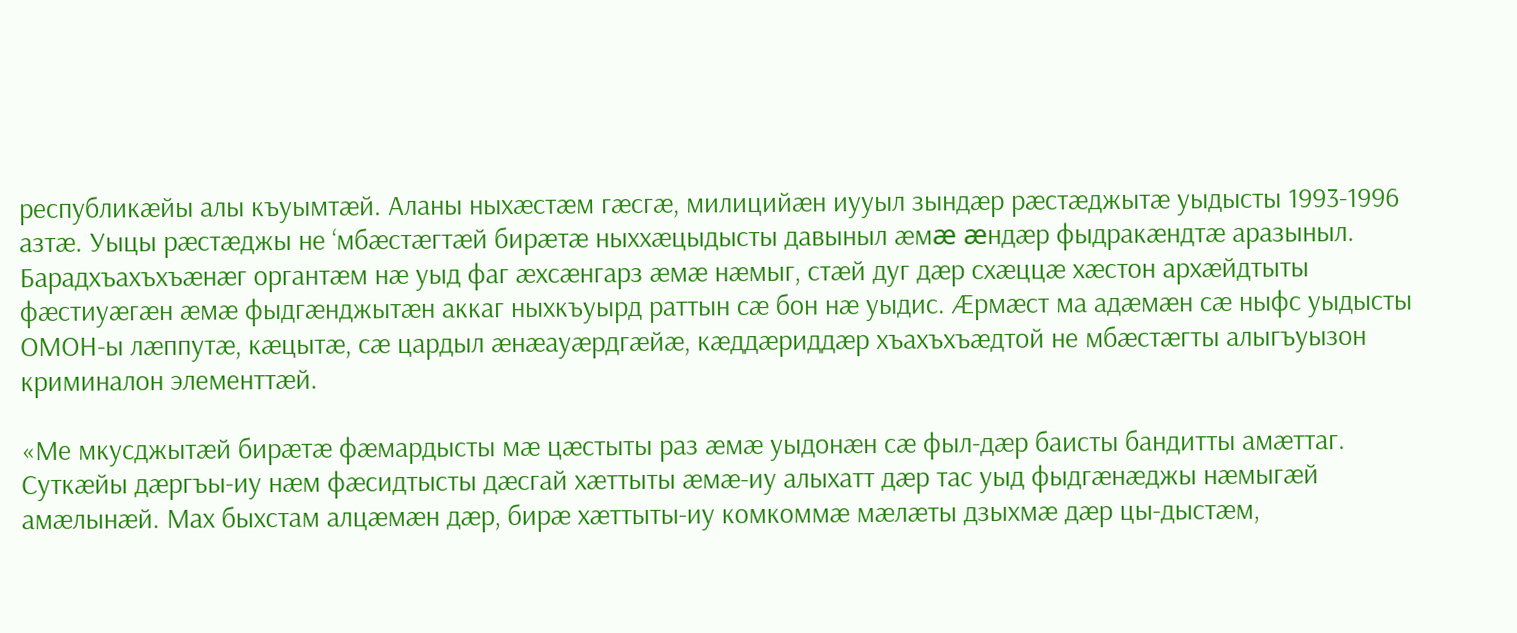республикæйы алы къуымтæй. Аланы ныхæстæм гæсгæ, милицийæн иууыл зындæр рæстæджытæ уыдысты 1993-1996 азтæ. Уыцы рæстæджы не ‘мбæстæгтæй бирæтæ ныххæцыдысты давыныл æмæ æндæр фыдракæндтæ аразыныл. Барадхъахъхъæнæг органтæм нæ уыд фаг æхсæнгарз æмæ нæмыг, стæй дуг дæр схæццæ хæстон архæйдтыты фæстиуæгæн æмæ фыдгæнджытæн аккаг ныхкъуырд раттын сæ бон нæ уыдис. Æрмæст ма адæмæн сæ ныфс уыдысты ОМОН-ы лæппутæ, кæцытæ, сæ цардыл æнæауæрдгæйæ, кæддæриддæр хъахъхъæдтой не мбæстæгты алыгъуызон криминалон элементтæй.

«Ме мкусджытæй бирæтæ фæмардысты мæ цæстыты раз æмæ уыдонæн сæ фыл-дæр баисты бандитты амæттаг. Суткæйы дæргъы-иу нæм фæсидтысты дæсгай хæттыты æмæ-иу алыхатт дæр тас уыд фыдгæнæджы нæмыгæй амæлынæй. Мах быхстам алцæмæн дæр, бирæ хæттыты-иу комкоммæ мæлæты дзыхмæ дæр цы-дыстæм,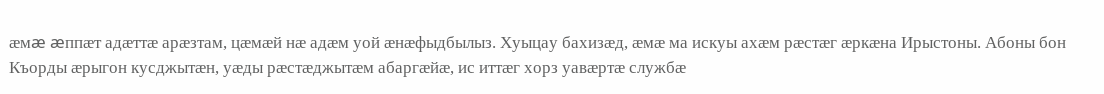æмæ æппæт адæттæ арæзтам, цæмæй нæ адæм уой æнæфыдбылыз. Хуыцау бахизæд, æмæ ма искуы ахæм рæстæг æркæна Ирыстоны. Абоны бон Къорды æрыгон кусджытæн, уæды рæстæджытæм абаргæйæ, ис иттæг хорз уавæртæ службæ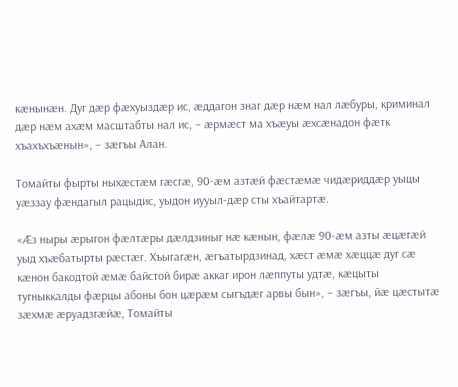кæнынæн. Дуг дæр фæхуыздæр ис, æддагон знаг дæр нæм нал лæбуры, криминал дæр нæм ахæм масштабты нал ис, – æрмæст ма хъæуы æхсæнадон фæтк хъахъхъæнын», – зæгъы Алан.

Томайты фырты ныхæстæм гæсгæ, 90-æм азтæй фæстæмæ чидæриддæр уыцы уæззау фæндагыл рацыдис, уыдон иууыл-дæр сты хъайтартæ.

«Æз ныры æрыгон фæлтæры дæлдзиныг нæ кæнын, фæлæ 90-æм азты æцæгæй уыд хъæбатырты рæстæг. Хъыгагæн, æгъатырдзинад, хæст æмæ хæццæ дуг сæ кæнон бакодтой æмæ байстой бирæ аккаг ирон лæппуты удтæ, кæцыты тугныккалды фæрцы абоны бон цæрæм сыгъдæг арвы бын», – зæгъы, йæ цæстытæ зæхмæ æруадзгæйæ, Томайты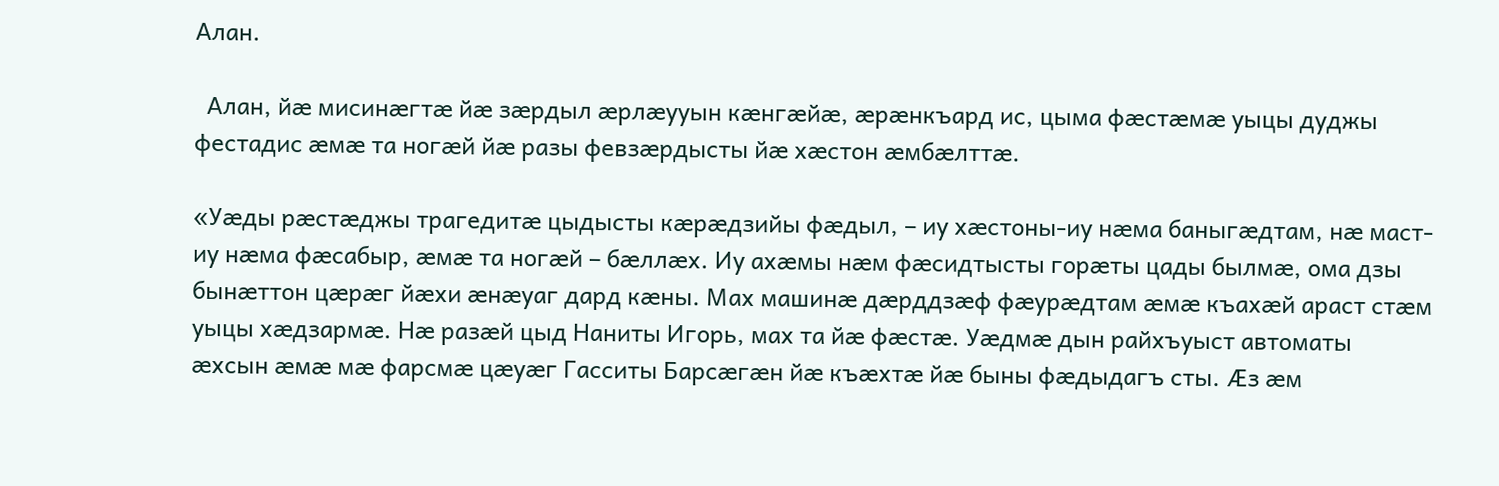Алан.

  Алан, йæ мисинæгтæ йæ зæрдыл æрлæууын кæнгæйæ, æрæнкъард ис, цыма фæстæмæ уыцы дуджы фестадис æмæ та ногæй йæ разы февзæрдысты йæ хæстон æмбæлттæ.

«Уæды рæстæджы трагедитæ цыдысты кæрæдзийы фæдыл, – иу хæстоны-иу нæма баныгæдтам, нæ маст-иу нæма фæсабыр, æмæ та ногæй – бæллæх. Иу ахæмы нæм фæсидтысты горæты цады былмæ, ома дзы бынæттон цæрæг йæхи æнæуаг дард кæны. Мах машинæ дæрддзæф фæурæдтам æмæ къахæй араст стæм уыцы хæдзармæ. Нæ разæй цыд Наниты Игорь, мах та йæ фæстæ. Уæдмæ дын райхъуыст автоматы æхсын æмæ мæ фарсмæ цæуæг Гасситы Барсæгæн йæ къæхтæ йæ быны фæдыдагъ сты. Æз æм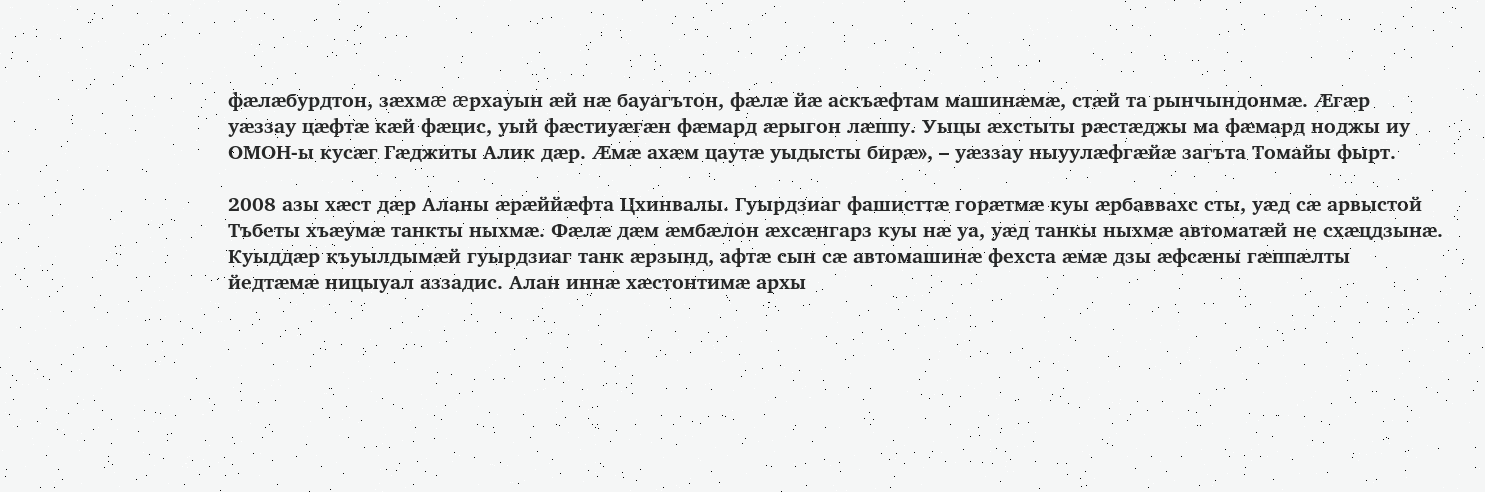фæлæбурдтон, зæхмæ æрхауын æй нæ бауагътон, фæлæ йæ аскъæфтам машинæмæ, стæй та рынчындонмæ. Æгæр уæззау цæфтæ кæй фæцис, уый фæстиуæгæн фæмард æрыгон лæппу. Уыцы æхстыты рæстæджы ма фæмард ноджы иу ОМОН-ы кусæг Гæджиты Алик дæр. Æмæ ахæм цаутæ уыдысты бирæ», – уæззау ныуулæфгæйæ загъта Томайы фырт.

2008 азы хæст дæр Аланы æрæййæфта Цхинвалы. Гуырдзиаг фашисттæ горæтмæ куы æрбаввахс сты, уæд сæ арвыстой Тъбеты хъæумæ танкты ныхмæ. Фæлæ дæм æмбæлон æхсæнгарз куы нæ уа, уæд танкы ныхмæ автоматæй не схæцдзынæ. Куыддæр къуылдымæй гуырдзиаг танк æрзынд, афтæ сын сæ автомашинæ фехста æмæ дзы æфсæны гæппæлты йедтæмæ ницыуал аззадис. Алан иннæ хæстонтимæ архы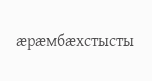æрæмбæхстысты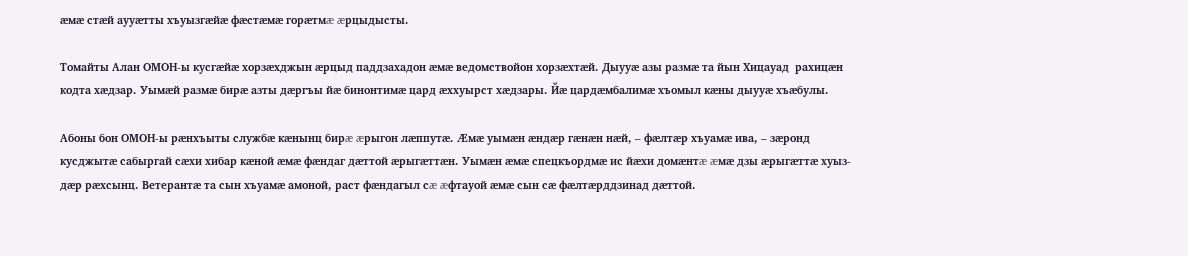æмæ стæй аууæтты хъуызгæйæ фæстæмæ горæтмæ æрцыдысты.

Томайты Алан ОМОН-ы кусгæйæ хорзæхджын æрцыд паддзахадон æмæ ведомствойон хорзæхтæй. Дыууæ азы размæ та йын Хицауад  рахицæн кодта хæдзар. Уымæй размæ бирæ азты дæргъы йæ бинонтимæ цард æххуырст хæдзары. Йæ цардæмбалимæ хъомыл кæны дыууæ хъæбулы.

Абоны бон ОМОН-ы рæнхъыты службæ кæнынц бирæ æрыгон лæппутæ. Æмæ уымæн æндæр гæнæн нæй, – фæлтæр хъуамæ ива, – зæронд кусджытæ сабыргай сæхи хибар кæной æмæ фæндаг дæттой æрыгæттæн. Уымæн æмæ спецкъордмæ ис йæхи домæнтæ æмæ дзы æрыгæттæ хуыз-дæр рæхсынц. Ветерантæ та сын хъуамæ амоной, раст фæндагыл сæ æфтауой æмæ сын сæ фæлтæрддзинад дæттой.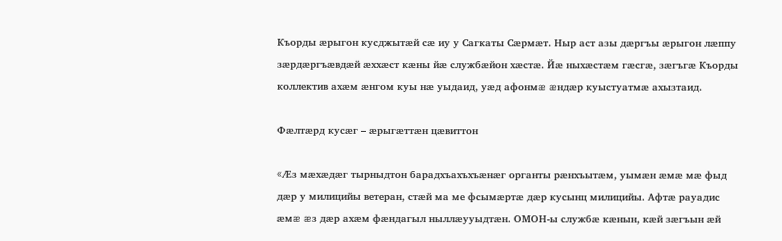Къорды æрыгон кусджытæй сæ иу у Сагкаты Сæрмæт. Ныр аст азы дæргъы æрыгон лæппу зæрдæргъæвдæй æххæст кæны йæ службæйон хæстæ. Йæ ныхæстæм гæсгæ, зæгъгæ Къорды коллектив ахæм æнгом куы нæ уыдаид, уæд афонмæ æндæр куыстуатмæ ахызтаид.

Фæлтæрд кусæг – æрыгæттæн цæвиттон

«Æз мæхæдæг тырныдтон барадхъахъхъæнæг органты рæнхъытæм, уымæн æмæ мæ фыд дæр у милицийы ветеран, стæй ма ме фсымæртæ дæр кусынц милицийы. Афтæ рауадис æмæ æз дæр ахæм фæндагыл ныллæууыдтæн. ОМОН-ы службæ кæнын, кæй зæгъын æй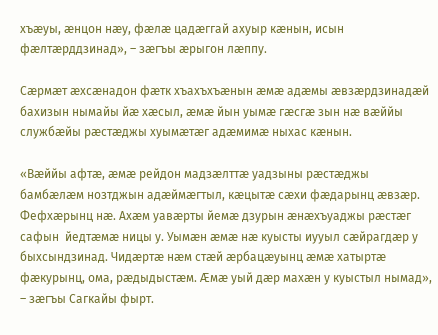хъæуы, æнцон нæу, фæлæ цадæггай ахуыр кæнын, исын фæлтæрддзинад», – зæгъы æрыгон лæппу.

Сæрмæт æхсæнадон фæтк хъахъхъæнын æмæ адæмы æвзæрдзинадæй бахизын нымайы йæ хæсыл, æмæ йын уымæ гæсгæ зын нæ вæййы службæйы рæстæджы хуымæтæг адæмимæ ныхас кæнын.

«Вæййы афтæ, æмæ рейдон мадзæлттæ уадзыны рæстæджы бамбæлæм нозтджын адæймæгтыл, кæцытæ сæхи фæдарынц æвзæр. Фефхæрынц нæ. Ахæм уавæрты йемæ дзурын æнæхъуаджы рæстæг сафын  йедтæмæ ницы у. Уымæн æмæ нæ куысты иууыл сæйрагдæр у быхсындзинад. Чидæртæ нæм стæй æрбацæуынц æмæ хатыртæ фæкурынц, ома, рæдыдыстæм. Æмæ уый дæр махæн у куыстыл нымад», – зæгъы Сагкайы фырт.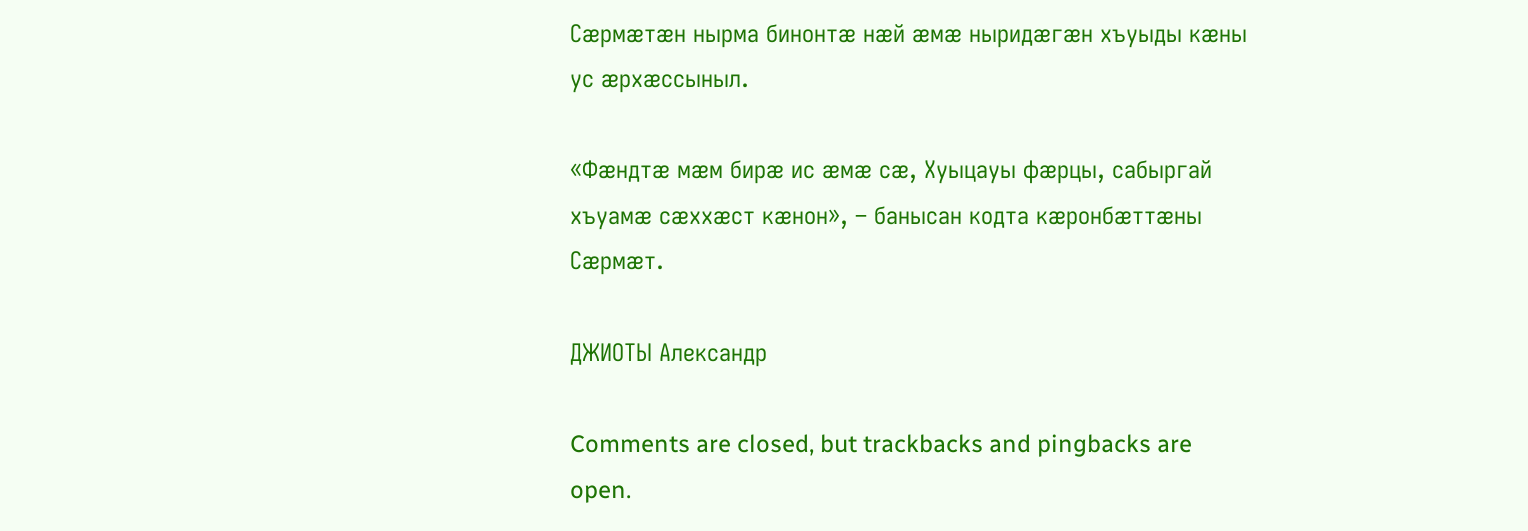Сæрмæтæн нырма бинонтæ нæй æмæ ныридæгæн хъуыды кæны ус æрхæссыныл.

«Фæндтæ мæм бирæ ис æмæ сæ, Хуыцауы фæрцы, сабыргай хъуамæ сæххæст кæнон», – банысан кодта кæронбæттæны Сæрмæт.

ДЖИОТЫ Александр

Comments are closed, but trackbacks and pingbacks are open.